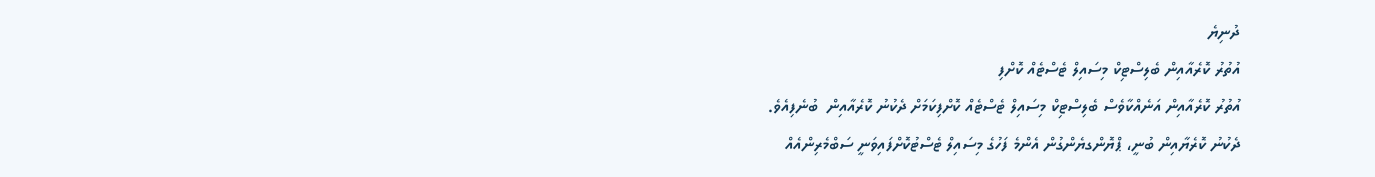ދުނިޔެ
އުތުރު ކޮރެއާއިން ބެލިސްޓިކް މިސައިލް ޓެސްޓެއް ކޮށްފި
އުތުރު ކޮރެއާއިން އަނެއްކާވެސް ބެލިސްޓިކް މިސައިލް ޓެސްޓެއް ކޮށްފިކަމަށް ދެކުނު ކޮރެއާއިން  ބުނެފިއެވެ.
ދެކުނު ކޮރެޔާއިން ބުނީ، ޕްޔޮންގޔެންގުން އެންމެ ފަހުގެ މިސައިލް ޓެސްޓުކޮށްފައިވަނީ ސަބްމެރިންއެއް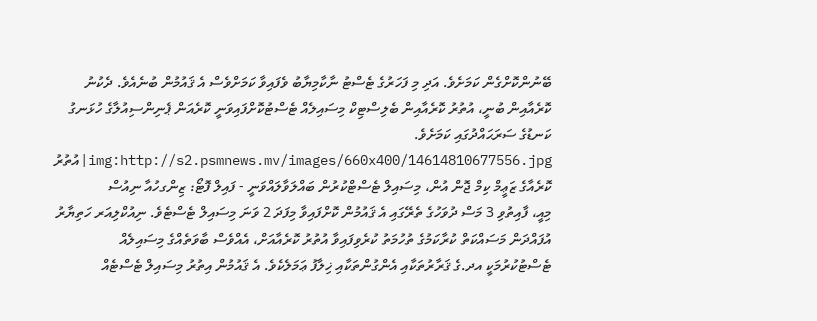ބޭނުންކޮށްގެން ކަމަށެވެ. އަދި މި ފަހަރުގެ ޓެސްޓު ނާކާމިޔާބު ވެފައިވާ ކަމަށްވެސް އެ ޤައުމުން ބުނެއެވެ. ދެކުނު ކޮރެއާއިން ބުނީ، އުތުރު ކޮރެއާއިން ބެލިސްޓިކް މިސައިލެއް ޓެސްޓުކޮށްފައިވަނީ ކޮރެއަން ޕެނިންސިއުލާގެ ހުޅަނގު ކަނޑުގެ ސަރަޙައްދުގައި ކަމަށެވެ. img:http://s2.psmnews.mv/images/660x400/14614810677556.jpg|އުތުރު ކޮރެއާގެ ޒަޢީމް ކިމް ޖޮން އުން، މިސައިލް ޓެސްޓްކުރުން ބައްލަވާލައްވަނީ - ފައިލް ފޮޓޯ: ޒިންގހުއާ ނިއުސް
މިއީ، ފާއިތުވި 3 މަސް ދުވަހުގެ ތެރޭގައި އެ ޤައުމުން ކޮށްފައިވާ މިފަދަ 2 ވަނަ މިސައިލް ޓެސްޓެވެ. ނިއުކްލިއަރ ހަތިޔާރު އުފައްދަން މަސައްކަތް ކުރާކަމުގެ ތުހުމަތު ކުރެވިފައިވާ އުތުރު ކޮރެއާއަށް، އެއްވެސް ބާވަތެއްގެ މިސައިލެއް ޓެސްޓުކުރުމަކީ އދ.ގެ ޤަރާރުތަކާއި އެންގުންތަކާއި ޚިލާފު ޢަމަލެކެވެ. އެ ޤައުމުން އިތުރު މިސައިލް ޓެސްޓެއް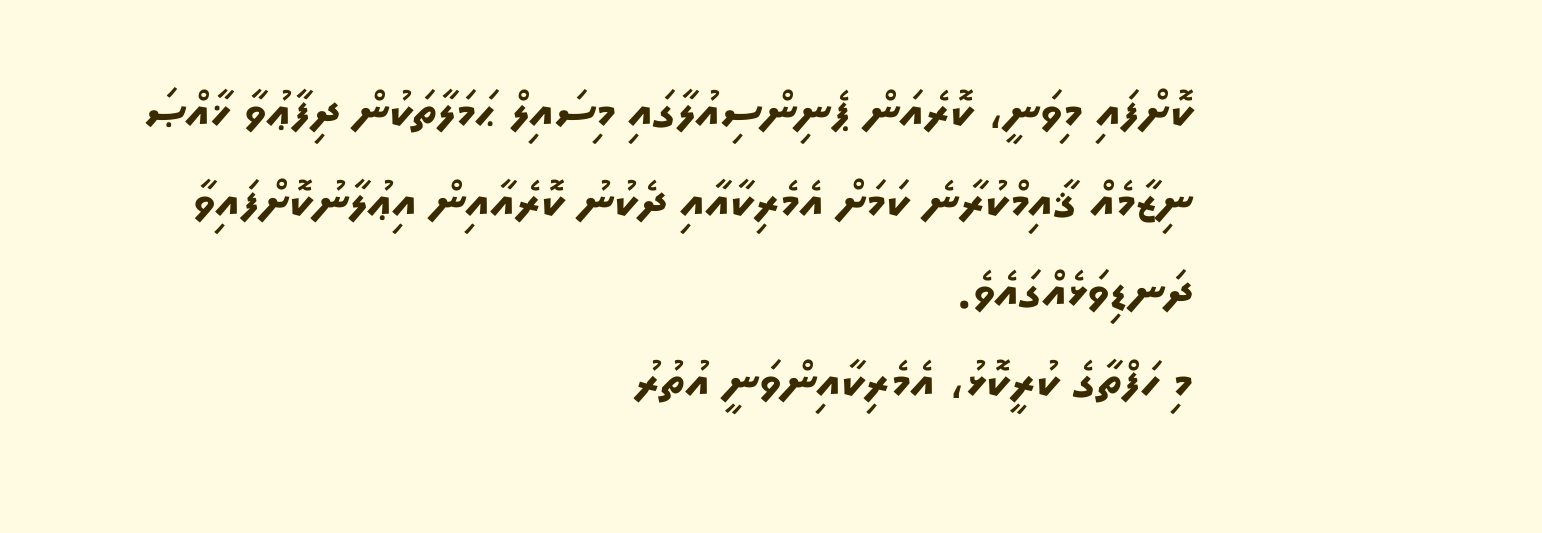ކޮށްފައި މިވަނީ، ކޮރެއަން ޕެނިންސިއުލާގައި މިސައިލް ޙަމަލާތަކުން ދިފާޢުވާ ޚާއްޞަ ނިޒާމެއް ޤާއިމްކުރާނެ ކަމަށް އެމެރިކާއާއި ދެކުނު ކޮރެއާއިން އިޢުލާނުކޮށްފައިވާ ދަނޑިވަޅެއްގައެވެ.
މި ހަފްތާގެ ކުރީކޮޅު، އެމެރިކާއިންވަނީ އުތުރު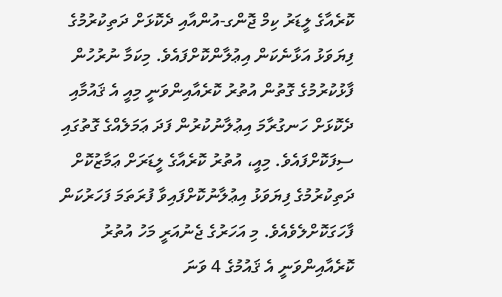ކޮރެއާގެ ލީޑަރު ކިމް ޖޮންގ-އުންއާއި ދެކޮޅަށް ދަތިކުރުމުގެ ފިޔަވަޅު އަޅާނެކަން އިޢުލާންކޮށްފައެވެ. މިކަމާ ނުރުހުން ފާޅުކުރުމުގެ ގޮތުން އުތުރު ކޮރެއާއިންވަނީ މިއީ އެ ޤައުމާއި ދެކޮޅަށް ހަނގުރާމަ އިޢުލާނުކުރުން ފަދަ ޢަމަލެއްގެ ގޮތުގައި ސިފަކޮށްފައެވެ. މިއީ، އުތުރު ކޮރެއާގެ ލީޑަރަށް ޢަމާޒުކޮށް ދަތިކުރުމުގެ ފިޔަވަޅު އިޢުލާނުކޮށްފައިވާ ފުރަތަމަ ފަހަރުކަން ފާހަގަކޮށްލެވެއެވެ. މި އަހަރުގެ ޖެނުއަރީ މަހު އުތުރު ކޮރެއާއިންވަނީ އެ ޤައުމުގެ 4 ވަނަ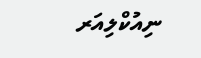ނިއުކްލިއަރ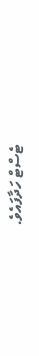ޓެސްޓް ހަދާފައެވެ.